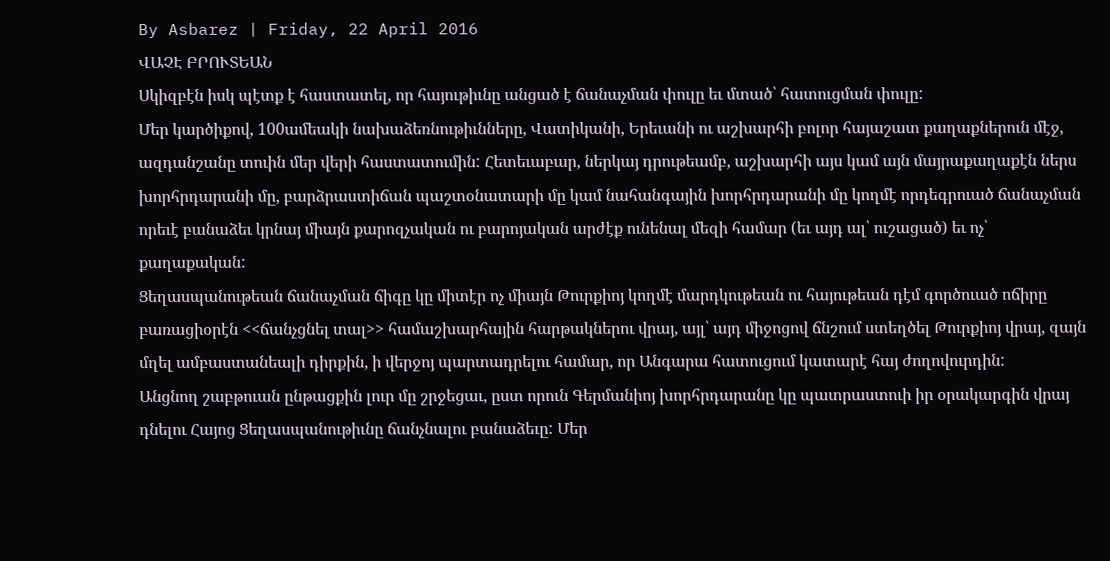By Asbarez | Friday, 22 April 2016
ՎԱՉԷ ԲՐՈՒՏԵԱՆ
Սկիզբէն իսկ պէտք է հաստատել, որ հայութիւնը անցած է ճանաչման փուլը եւ մտած՝ հատուցման փուլը:
Մեր կարծիքով, 100ամեակի նախաձեռնութիւնները, Վատիկանի, Երեւանի ու աշխարհի բոլոր հայաշատ քաղաքներուն մէջ, ազդանշանը տուին մեր վերի հաստատումին: Հետեւաբար, ներկայ դրութեամբ, աշխարհի այս կամ այն մայրաքաղաքէն ներս խորհրդարանի մը, բարձրաստիճան պաշտօնատարի մը կամ նահանգային խորհրդարանի մը կողմէ որդեգրուած ճանաչման որեւէ բանաձեւ կրնայ միայն քարոզչական ու բարոյական արժէք ունենալ մեզի համար (եւ այդ ալ՝ ուշացած) եւ ոչ՝ քաղաքական:
Ցեղասպանութեան ճանաչման ճիգը կը միտէր ոչ միայն Թուրքիոյ կողմէ մարդկութեան ու հայութեան դէմ գործուած ոճիրը բառացիօրէն <<ճանչցնել տալ>> համաշխարհային հարթակներու վրայ, այլ՝ այդ միջոցով ճնշում ստեղծել Թուրքիոյ վրայ, զայն մղել ամբաստանեալի դիրքին, ի վերջոյ պարտադրելու համար, որ Անգարա հատուցում կատարէ հայ ժողովուրդին:
Անցնող շաբթուան ընթացքին լուր մը շրջեցաւ, ըստ որուն Գերմանիոյ խորհրդարանը կը պատրաստուի իր օրակարգին վրայ դնելու Հայոց Ցեղասպանութիւնը ճանչնալու բանաձեւը: Մեր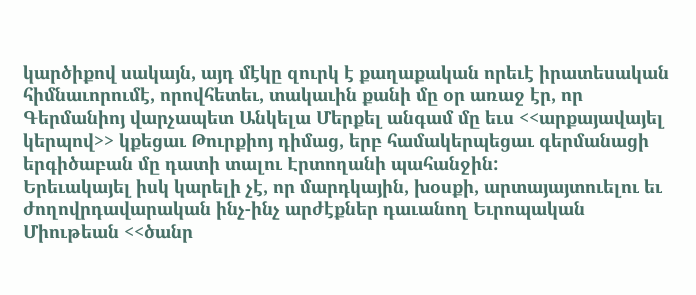կարծիքով սակայն, այդ մէկը զուրկ է քաղաքական որեւէ իրատեսական հիմնաւորումէ, որովհետեւ, տակաւին քանի մը օր առաջ էր, որ Գերմանիոյ վարչապետ Անկելա Մերքել անգամ մը եւս <<արքայավայել կերպով>> կքեցաւ Թուրքիոյ դիմաց, երբ համակերպեցաւ գերմանացի երգիծաբան մը դատի տալու Էրտողանի պահանջին:
Երեւակայել իսկ կարելի չէ, որ մարդկային, խօսքի, արտայայտուելու եւ ժողովրդավարական ինչ-ինչ արժէքներ դաւանող Եւրոպական Միութեան <<ծանր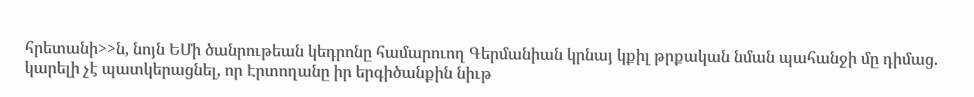հրետանի>>ն, նոյն ԵՄի ծանրութեան կեդրոնը համարուող Գերմանիան կրնայ կքիլ թրքական նման պահանջի մը դիմաց. կարելի չէ պատկերացնել, որ Էրտողանը իր երգիծանքին նիւթ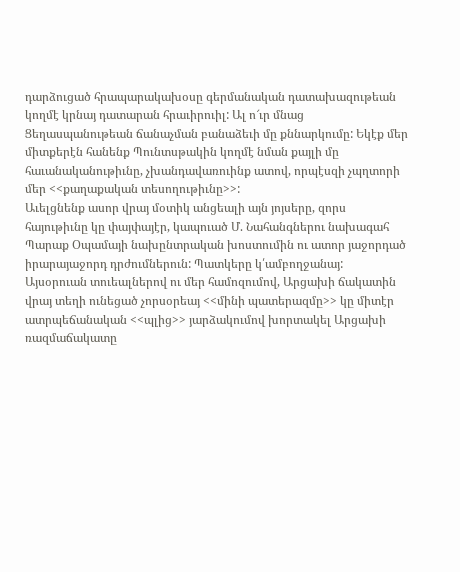դարձուցած հրապարակախօսը գերմանական դատախազութեան կողմէ կրնայ դատարան հրաւիրուիլ: Ալ ո՜ւր մնաց Ցեղասպանութեան ճանաչման բանաձեւի մը քննարկումը: Եկէք մեր միտքերէն հանենք Պունտսթակին կողմէ նման քայլի մը հաւանականութիւնը, չխանդավառուինք ատով, որպէսզի չպղտորի մեր <<քաղաքական տեսողութիւնը>>:
Աւելցնենք ասոր վրայ մօտիկ անցեալի այն յոյսերը, զորս հայութիւնը կը փայփայէր, կապուած Մ. Նահանգներու նախագահ Պարաք Օպամայի նախընտրական խոստումին ու ատոր յաջորդած իրարայաջորդ դրժումներուն: Պատկերը կ՛ամբողջանայ:
Այսօրուան տուեալներով ու մեր համոզումով, Արցախի ճակատին վրայ տեղի ունեցած չորսօրեայ <<մինի պատերազմը>> կը միտէր ատրպեճանական <<պլից>> յարձակումով խորտակել Արցախի ռազմաճակատը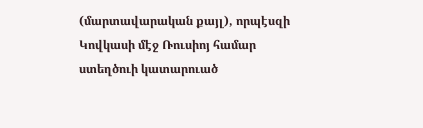(մարտավարական քայլ), որպէսզի Կովկասի մէջ Ռուսիոյ համար ստեղծուի կատարուած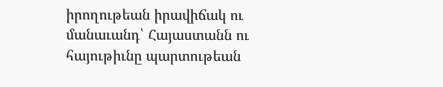իրողութեան իրավիճակ ու մանաւանդ՝ Հայաստանն ու հայութիւնը պարտութեան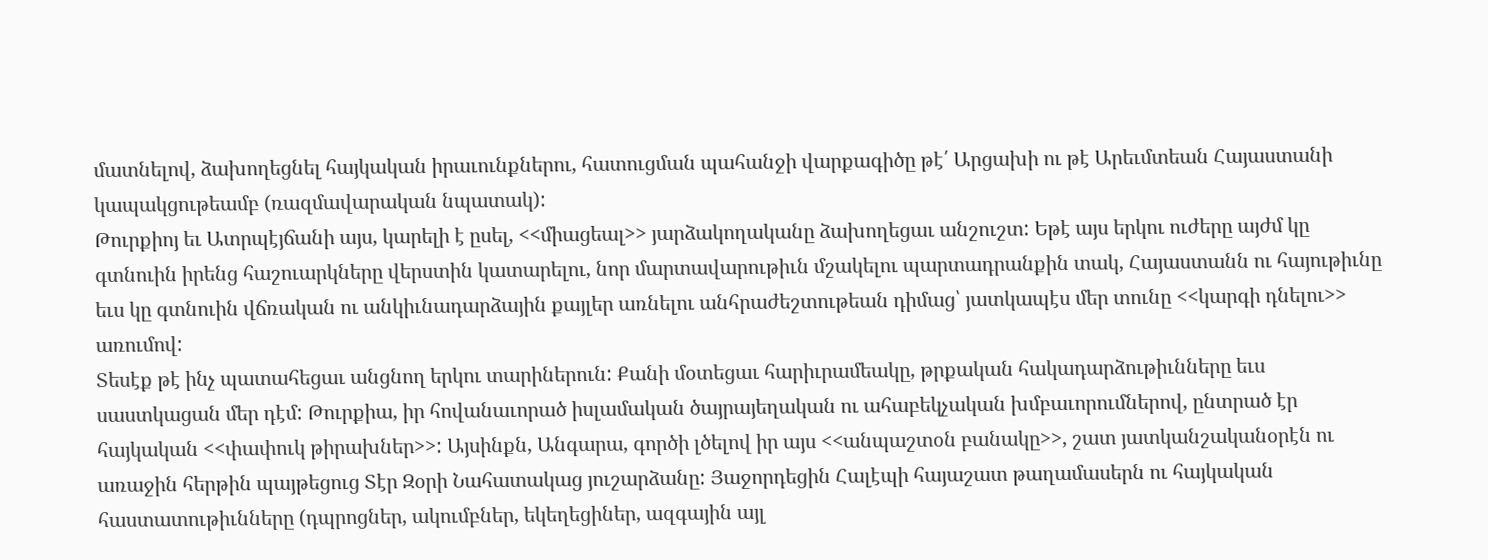մատնելով, ձախողեցնել հայկական իրաւունքներու, հատուցման պահանջի վարքագիծը թէ՛ Արցախի ու թէ Արեւմտեան Հայաստանի կապակցութեամբ (ռազմավարական նպատակ):
Թուրքիոյ եւ Ատրպէյճանի այս, կարելի է ըսել, <<միացեալ>> յարձակողականը ձախողեցաւ անշուշտ: Եթէ այս երկու ուժերը այժմ կը գտնուին իրենց հաշուարկները վերստին կատարելու, նոր մարտավարութիւն մշակելու պարտադրանքին տակ, Հայաստանն ու հայութիւնը եւս կը գտնուին վճռական ու անկիւնադարձային քայլեր առնելու անհրաժեշտութեան դիմաց՝ յատկապէս մեր տունը <<կարգի դնելու>> առումով:
Տեսէք թէ ինչ պատահեցաւ անցնող երկու տարիներուն: Քանի մօտեցաւ հարիւրամեակը, թրքական հակադարձութիւնները եւս սաստկացան մեր դէմ: Թուրքիա, իր հովանաւորած իսլամական ծայրայեղական ու ահաբեկչական խմբաւորումներով, ընտրած էր հայկական <<փափուկ թիրախներ>>: Այսինքն, Անգարա, գործի լծելով իր այս <<անպաշտօն բանակը>>, շատ յատկանշականօրէն ու առաջին հերթին պայթեցուց Տէր Զօրի Նահատակաց յուշարձանը: Յաջորդեցին Հալէպի հայաշատ թաղամասերն ու հայկական հաստատութիւնները (դպրոցներ, ակումբներ, եկեղեցիներ, ազգային այլ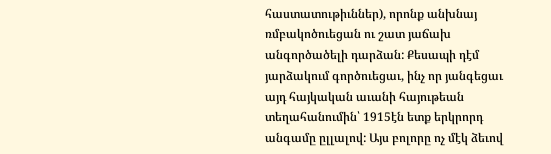հաստատութիւններ), որոնք անխնայ ռմբակոծուեցան ու շատ յաճախ անգործածելի դարձան: Քեսապի դէմ յարձակում գործուեցաւ, ինչ որ յանգեցաւ այդ հայկական աւանի հայութեան տեղահանումին՝ 1915էն ետք երկրորդ անգամը ըլլալով: Այս բոլորը ոչ մէկ ձեւով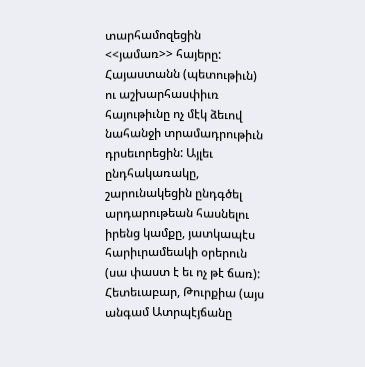տարհամոզեցին <<յամառ>> հայերը: Հայաստանն (պետութիւն) ու աշխարհասփիւռ հայութիւնը ոչ մէկ ձեւով նահանջի տրամադրութիւն դրսեւորեցին: Այլեւ ընդհակառակը, շարունակեցին ընդգծել արդարութեան հասնելու իրենց կամքը, յատկապէս հարիւրամեակի օրերուն (սա փաստ է եւ ոչ թէ ճառ):
Հետեւաբար, Թուրքիա (այս անգամ Ատրպէյճանը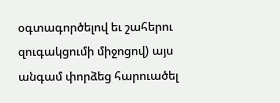օգտագործելով եւ շահերու զուգակցումի միջոցով) այս անգամ փորձեց հարուածել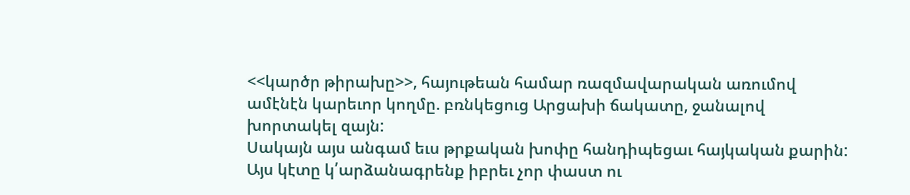<<կարծր թիրախը>>, հայութեան համար ռազմավարական առումով ամէնէն կարեւոր կողմը. բռնկեցուց Արցախի ճակատը, ջանալով խորտակել զայն:
Սակայն այս անգամ եւս թրքական խոփը հանդիպեցաւ հայկական քարին: Այս կէտը կ՛արձանագրենք իբրեւ չոր փաստ ու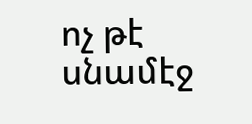ոչ թէ սնամէջ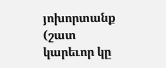յոխորտանք (շատ կարեւոր կը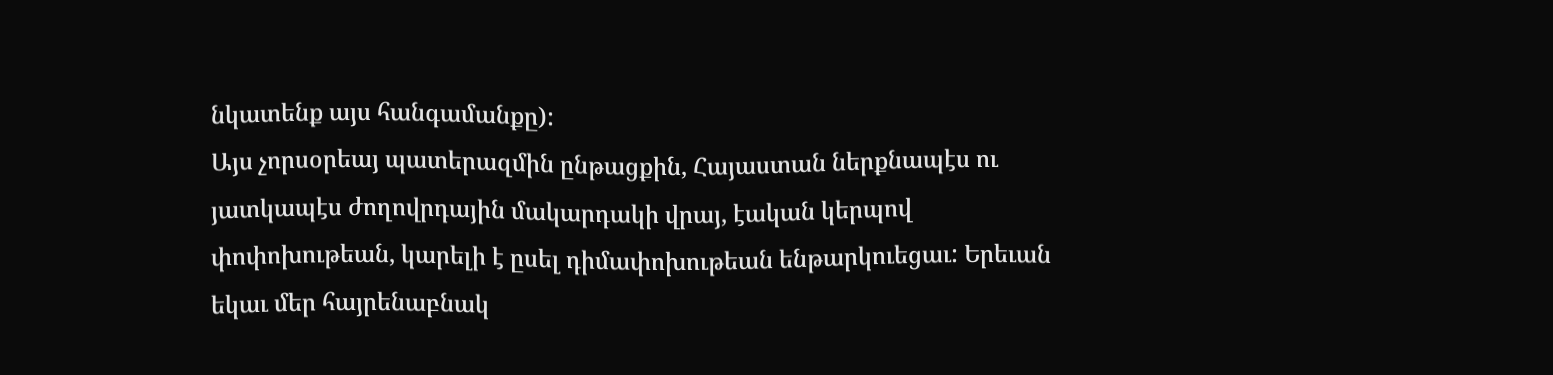նկատենք այս հանգամանքը):
Այս չորսօրեայ պատերազմին ընթացքին, Հայաստան ներքնապէս ու յատկապէս ժողովրդային մակարդակի վրայ, էական կերպով փոփոխութեան, կարելի է ըսել դիմափոխութեան ենթարկուեցաւ: Երեւան եկաւ մեր հայրենաբնակ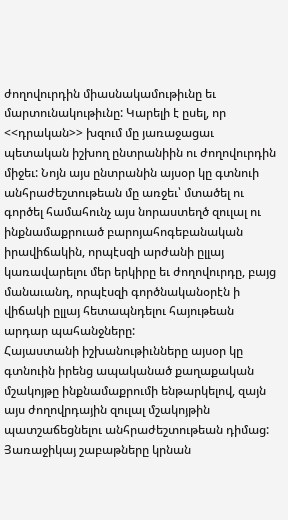ժողովուրդին միասնակամութիւնը եւ մարտունակութիւնը: Կարելի է ըսել, որ <<դրական>> խզում մը յառաջացաւ պետական իշխող ընտրանիին ու ժողովուրդին միջեւ: Նոյն այս ընտրանին այսօր կը գտնուի անհրաժեշտութեան մը առջեւ՝ մտածել ու գործել համահունչ այս նորաստեղծ զուլալ ու ինքնամաքրուած բարոյահոգեբանական իրավիճակին, որպէսզի արժանի ըլլայ կառավարելու մեր երկիրը եւ ժողովուրդը, բայց մանաւանդ, որպէսզի գործնականօրէն ի վիճակի ըլլայ հետապնդելու հայութեան արդար պահանջները:
Հայաստանի իշխանութիւնները այսօր կը գտնուին իրենց ապականած քաղաքական մշակոյթը ինքնամաքրումի ենթարկելով, զայն այս ժողովրդային զուլալ մշակոյթին պատշաճեցնելու անհրաժեշտութեան դիմաց: Յառաջիկայ շաբաթները կրնան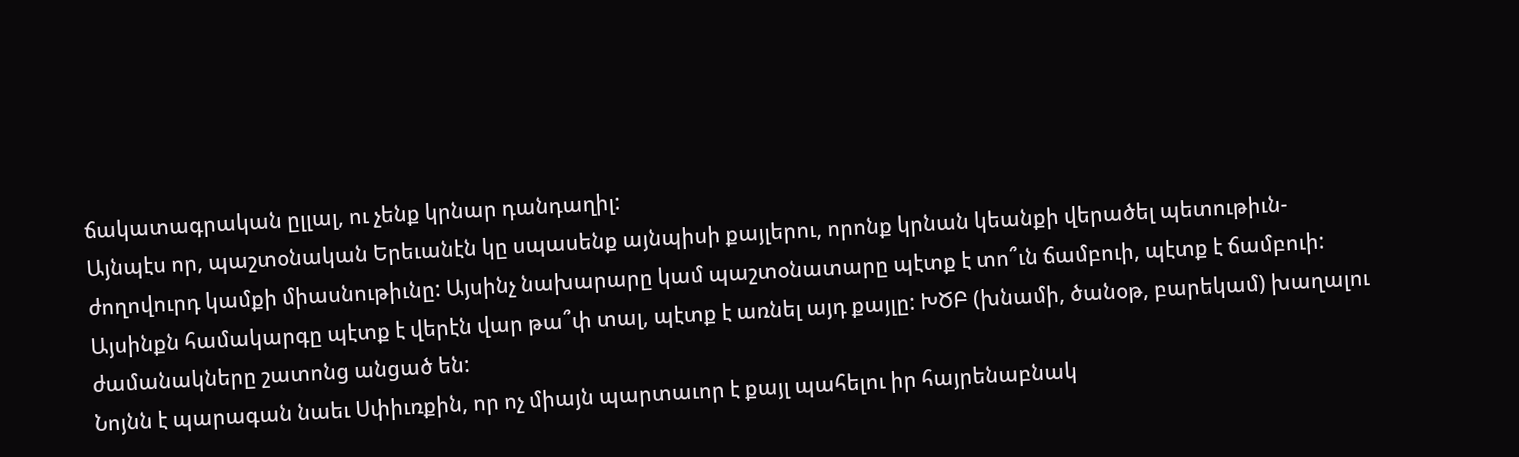ճակատագրական ըլլալ, ու չենք կրնար դանդաղիլ:
Այնպէս որ, պաշտօնական Երեւանէն կը սպասենք այնպիսի քայլերու, որոնք կրնան կեանքի վերածել պետութիւն-ժողովուրդ կամքի միասնութիւնը: Այսինչ նախարարը կամ պաշտօնատարը պէտք է տո՞ւն ճամբուի, պէտք է ճամբուի: Այսինքն համակարգը պէտք է վերէն վար թա՞փ տալ, պէտք է առնել այդ քայլը: ԽԾԲ (խնամի, ծանօթ, բարեկամ) խաղալու ժամանակները շատոնց անցած են:
Նոյնն է պարագան նաեւ Սփիւռքին, որ ոչ միայն պարտաւոր է քայլ պահելու իր հայրենաբնակ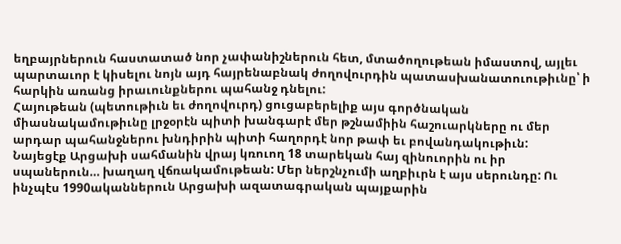եղբայրներուն հաստատած նոր չափանիշներուն հետ, մտածողութեան իմաստով, այլեւ պարտաւոր է կիսելու նոյն այդ հայրենաբնակ ժողովուրդին պատասխանատուութիւնը՝ ի հարկին առանց իրաւունքներու պահանջ դնելու:
Հայութեան (պետութիւն եւ ժողովուրդ) ցուցաբերելիք այս գործնական միասնակամութիւնը լրջօրէն պիտի խանգարէ մեր թշնամիին հաշուարկները ու մեր արդար պահանջներու խնդիրին պիտի հաղորդէ նոր թափ եւ բովանդակութիւն:
Նայեցէք Արցախի սահմանին վրայ կռուող 18 տարեկան հայ զինուորին ու իր սպաներուն… խաղաղ վճռակամութեան: Մեր ներշնչումի աղբիւրն է այս սերունդը: Ու ինչպէս 1990ականներուն Արցախի ազատագրական պայքարին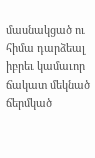մասնակցած ու հիմա դարձեալ իբրեւ կամաւոր ճակատ մեկնած ճերմկած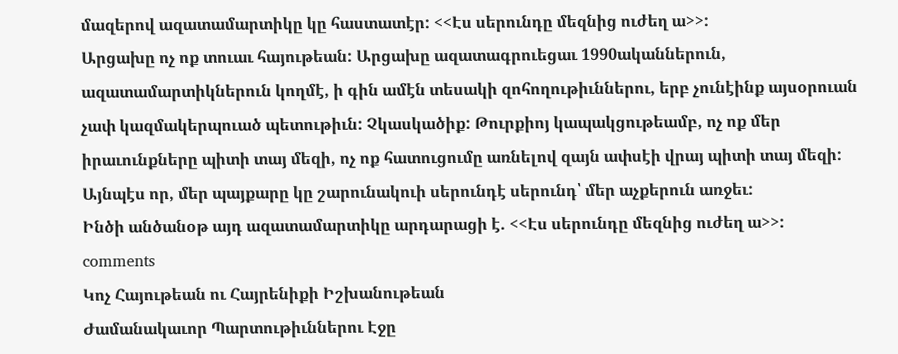մազերով ազատամարտիկը կը հաստատէր: <<Էս սերունդը մեզնից ուժեղ ա>>:
Արցախը ոչ ոք տուաւ հայութեան: Արցախը ազատագրուեցաւ 1990ականներուն, ազատամարտիկներուն կողմէ, ի գին ամէն տեսակի զոհողութիւններու, երբ չունէինք այսօրուան չափ կազմակերպուած պետութիւն: Չկասկածիք: Թուրքիոյ կապակցութեամբ, ոչ ոք մեր իրաւունքները պիտի տայ մեզի, ոչ ոք հատուցումը առնելով զայն ափսէի վրայ պիտի տայ մեզի: Այնպէս որ, մեր պայքարը կը շարունակուի սերունդէ սերունդ՝ մեր աչքերուն առջեւ:
Ինծի անծանօթ այդ ազատամարտիկը արդարացի է. <<Էս սերունդը մեզնից ուժեղ ա>>:
comments
Կոչ Հայութեան ու Հայրենիքի Իշխանութեան
Ժամանակաւոր Պարտութիւններու Էջը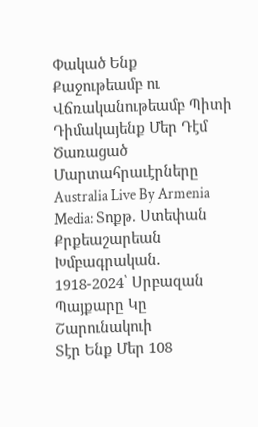Փակած Ենք
Քաջութեամբ ու Վճռականութեամբ Պիտի Դիմակայենք Մեր Դէմ Ծառացած Մարտահրաւէրները
Australia Live By Armenia Media: Տոքթ. Ստեփան Քրքեաշարեան
Խմբագրական. 1918-2024՝ Սրբազան Պայքարը Կը Շարունակուի
Տէր Ենք Մեր 108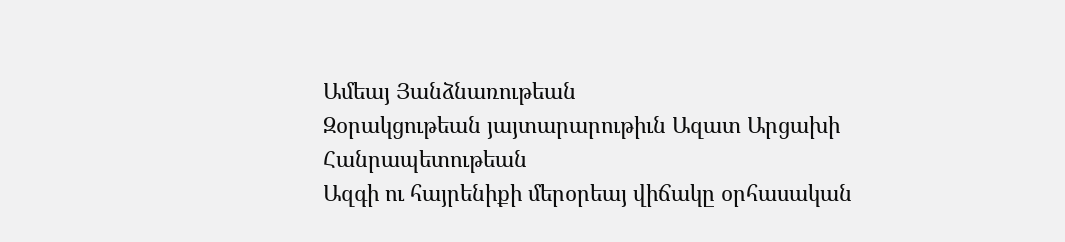Ամեայ Յանձնառութեան
Զօրակցութեան յայտարարութիւն Ազատ Արցախի Հանրապետութեան
Ազգի ու հայրենիքի մերօրեայ վիճակը օրհասական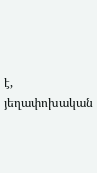է, յեղափոխական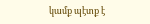կամք պէտք է